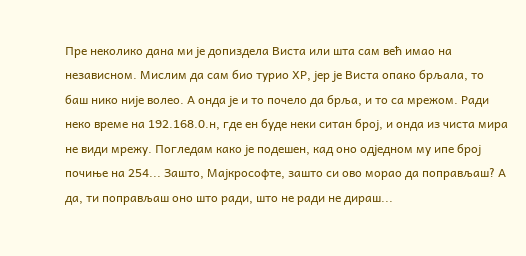Пре неколико дана ми је допиздела Виста или шта сам већ имао на независном. Мислим да сам био турио ХР, јер је Виста опако брљала, то баш нико није волео. А онда је и то почело да брља, и то са мрежом. Ради неко време на 192.168.0.н, где ен буде неки ситан број, и онда из чиста мира не види мрежу. Погледам како је подешен, кад оно одједном му ипе број почиње на 254... Зашто, Мајкрософте, зашто си ово морао да поправљаш? А да, ти поправљаш оно што ради, што не ради не дираш...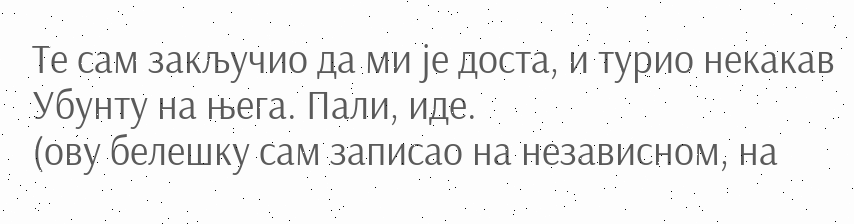Те сам закључио да ми је доста, и турио некакав Убунту на њега. Пали, иде.
(ову белешку сам записао на независном, на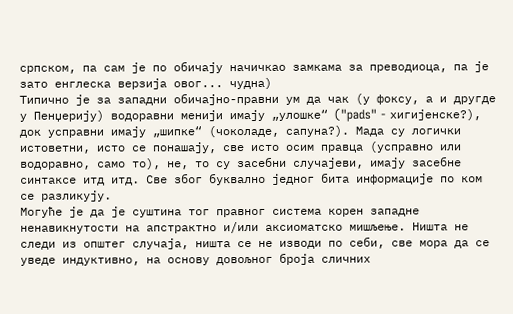српском, па сам је по обичају начичкао замкама за преводиоца, па је зато енглеска верзија овог... чудна)
Типично је за западни обичајно-правни ум да чак (у фоксу, а и другде у Пенџерију) водоравни менији имају „улошке“ ("pads" - хигијенске?), док усправни имају „шипке“ (чоколаде, сапуна?). Мада су логички истоветни, исто се понашају, све исто осим правца (усправно или водоравно, само то), не, то су засебни случајеви, имају засебне синтаксе итд итд. Све због буквално једног бита информације по ком се разликују.
Могуће је да је суштина тог правног система корен западне ненавикнутости на апстрактно и/или аксиоматско мишљење. Ништа не следи из општег случаја, ништа се не изводи по себи, све мора да се уведе индуктивно, на основу довољног броја сличних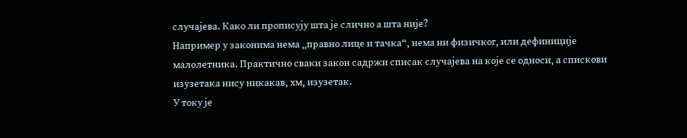случајева. Како ли прописују шта је слично а шта није?
Например у законима нема „правно лице и тачка“, нема ни физичког, или дефиниције малолетника. Практично сваки закон садржи списак случајева на које се односи, а спискови изузетака нису никакав, хм, изузетак.
У току је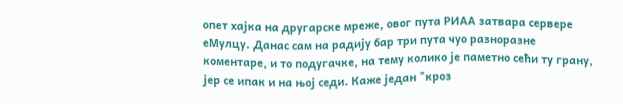опет хајка на другарске мреже, овог пута РИАА затвара сервере еМулцу. Данас сам на радију бар три пута чуо разноразне коментаре, и то подугачке, на тему колико је паметно сећи ту грану, јер се ипак и на њој седи. Каже један "кроз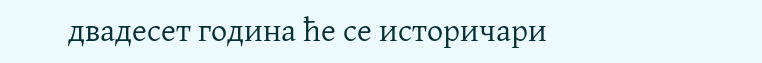двадесет година ће се историчари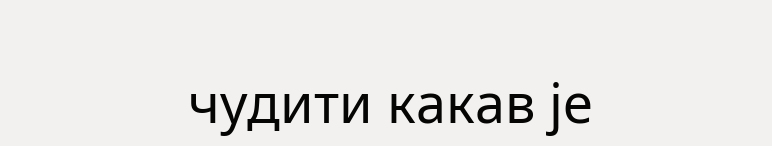чудити какав је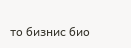то бизнис био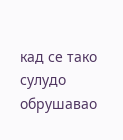кад се тако сулудо обрушавао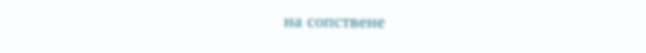на сопствене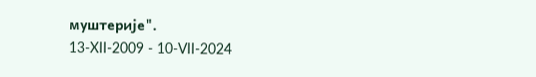муштерије".
13-XII-2009 - 10-VII-2024